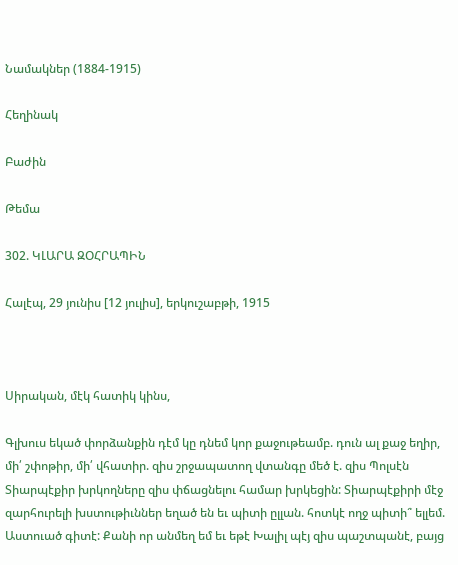Նամակներ (1884-1915)

Հեղինակ

Բաժին

Թեմա

302. ԿԼԱՐԱ ԶՕՀՐԱՊԻՆ

Հալէպ, 29 յունիս [12 յուլիս], երկուշաբթի, 1915



Սիրական, մէկ հատիկ կինս,

Գլխուս եկած փորձանքին դէմ կը դնեմ կոր քաջութեամբ. դուն ալ քաջ եղիր, մի՛ շփոթիր, մի՛ վհատիր. զիս շրջապատող վտանգը մեծ է. զիս Պոլսէն Տիարպէքիր խրկողները զիս փճացնելու համար խրկեցին: Տիարպէքիրի մէջ զարհուրելի խստութիւններ եղած են եւ պիտի ըլլան. հոտկէ ողջ պիտի՞ ելլեմ. Աստուած գիտէ: Քանի որ անմեղ եմ եւ եթէ Խալիլ պէյ զիս պաշտպանէ, բայց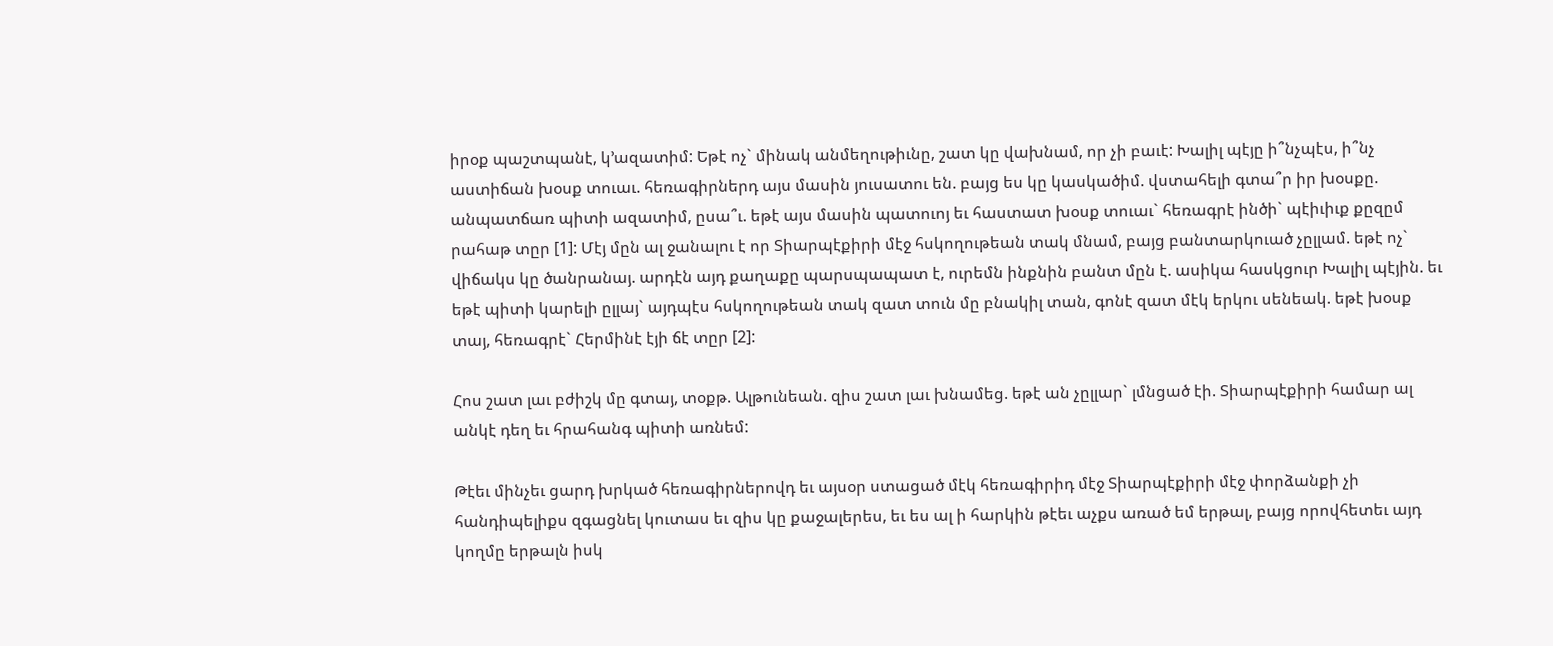իրօք պաշտպանէ, կ՚ազատիմ: Եթէ ոչ` մինակ անմեղութիւնը, շատ կը վախնամ, որ չի բաւէ: Խալիլ պէյը ի՞նչպէս, ի՞նչ աստիճան խօսք տուաւ. հեռագիրներդ այս մասին յուսատու են. բայց ես կը կասկածիմ. վստահելի գտա՞ր իր խօսքը. անպատճառ պիտի ազատիմ, ըսա՞ւ. եթէ այս մասին պատուոյ եւ հաստատ խօսք տուաւ` հեռագրէ ինծի` պէիւիւք քըզըմ րահաթ տըր [1]: Մէյ մըն ալ ջանալու է որ Տիարպէքիրի մէջ հսկողութեան տակ մնամ, բայց բանտարկուած չըլլամ. եթէ ոչ` վիճակս կը ծանրանայ. արդէն այդ քաղաքը պարսպապատ է, ուրեմն ինքնին բանտ մըն է. ասիկա հասկցուր Խալիլ պէյին. եւ եթէ պիտի կարելի ըլլայ` այդպէս հսկողութեան տակ զատ տուն մը բնակիլ տան, գոնէ զատ մէկ երկու սենեակ. եթէ խօսք տայ, հեռագրէ` Հերմինէ էյի ճէ տըր [2]:

Հոս շատ լաւ բժիշկ մը գտայ, տօքթ. Ալթունեան. զիս շատ լաւ խնամեց. եթէ ան չըլլար` լմնցած էի. Տիարպէքիրի համար ալ անկէ դեղ եւ հրահանգ պիտի առնեմ:

Թէեւ մինչեւ ցարդ խրկած հեռագիրներովդ եւ այսօր ստացած մէկ հեռագիրիդ մէջ Տիարպէքիրի մէջ փորձանքի չի հանդիպելիքս զգացնել կուտաս եւ զիս կը քաջալերես, եւ ես ալ ի հարկին թէեւ աչքս առած եմ երթալ, բայց որովհետեւ այդ կողմը երթալն իսկ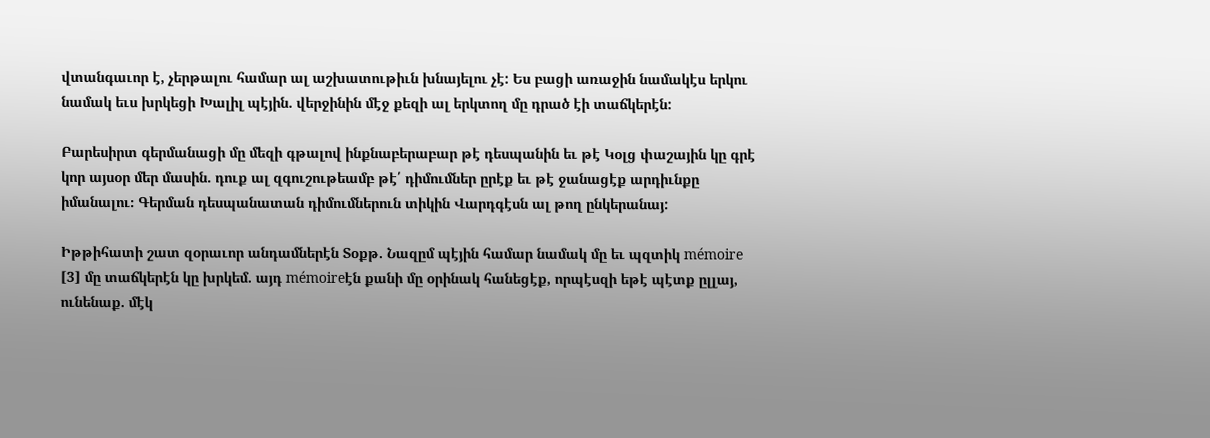վտանգաւոր է, չերթալու համար ալ աշխատութիւն խնայելու չէ: Ես բացի առաջին նամակէս երկու նամակ եւս խրկեցի Խալիլ պէյին. վերջինին մէջ քեզի ալ երկտող մը դրած էի տաճկերէն:

Բարեսիրտ գերմանացի մը մեզի գթալով ինքնաբերաբար թէ դեսպանին եւ թէ Կօլց փաշային կը գրէ կոր այսօր մեր մասին. դուք ալ զգուշութեամբ թէ՛ դիմումներ ըրէք եւ թէ ջանացէք արդիւնքը իմանալու։ Գերման դեսպանատան դիմումներուն տիկին Վարդգէսն ալ թող ընկերանայ:

Իթթիհատի շատ զօրաւոր անդամներէն Տօքթ. Նազըմ պէյին համար նամակ մը եւ պզտիկ mémoire [3] մը տաճկերէն կը խրկեմ. այդ mémoireէն քանի մը օրինակ հանեցէք, որպէսզի եթէ պէտք ըլլայ, ունենաք. մէկ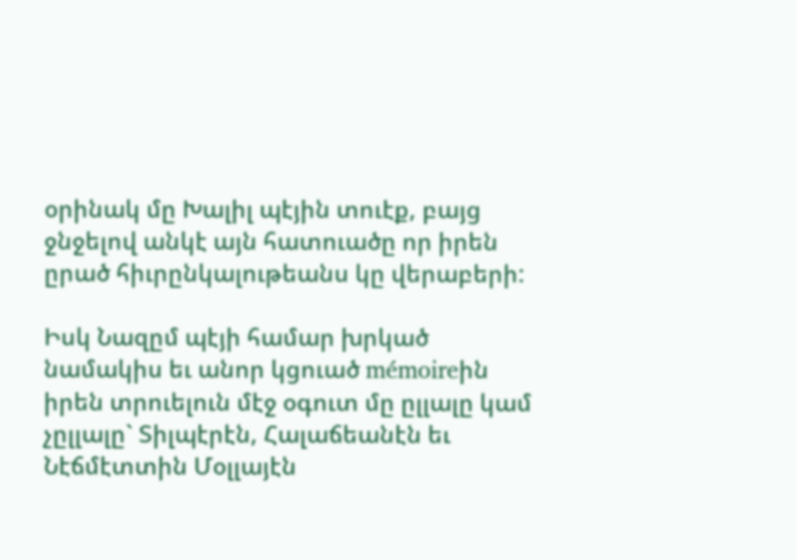օրինակ մը Խալիլ պէյին տուէք, բայց ջնջելով անկէ այն հատուածը որ իրեն ըրած հիւրընկալութեանս կը վերաբերի:

Իսկ Նազըմ պէյի համար խրկած նամակիս եւ անոր կցուած mémoireին իրեն տրուելուն մէջ օգուտ մը ըլլալը կամ չըլլալը` Տիլպէրէն, Հալաճեանէն եւ Նէճմէտտին Մօլլայէն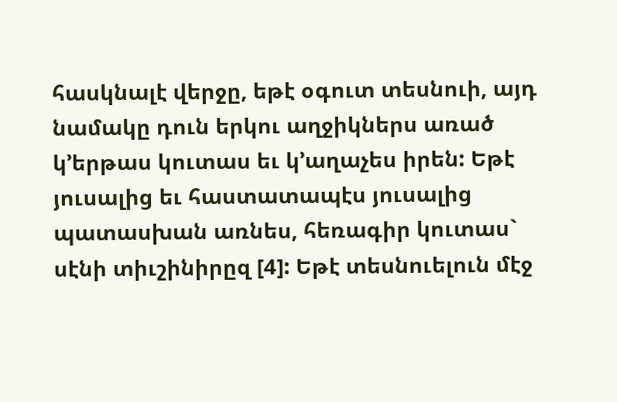հասկնալէ վերջը, եթէ օգուտ տեսնուի, այդ նամակը դուն երկու աղջիկներս առած կ՚երթաս կուտաս եւ կ՚աղաչես իրեն: Եթէ յուսալից եւ հաստատապէս յուսալից պատասխան առնես, հեռագիր կուտաս` սէնի տիւշինիրըզ [4]: Եթէ տեսնուելուն մէջ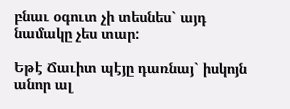բնաւ օգուտ չի տեսնես` այդ նամակը չես տար:

Եթէ Ճաւիտ պէյը դառնայ` իսկոյն անոր ալ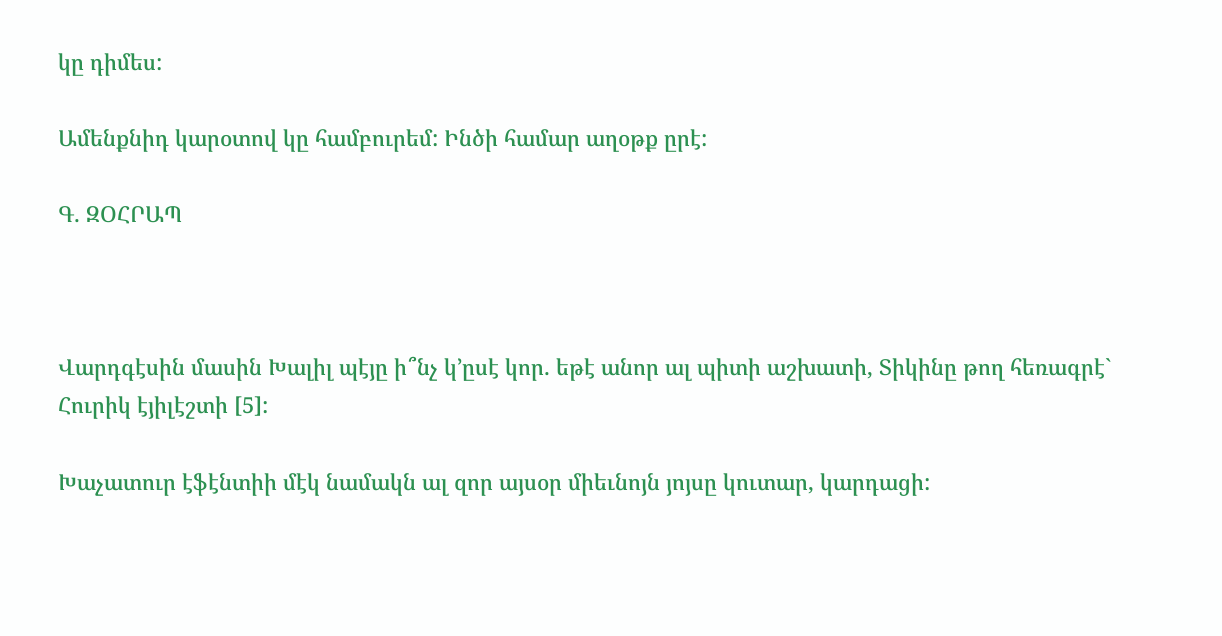կը դիմես:

Ամենքնիդ կարօտով կը համբուրեմ: Ինծի համար աղօթք ըրէ:

Գ. ԶՕՀՐԱՊ



Վարդգէսին մասին Խալիլ պէյը ի՞նչ կ՚ըսէ կոր. եթէ անոր ալ պիտի աշխատի, Տիկինը թող հեռագրէ` Հուրիկ էյիլէշտի [5]:

Խաչատուր էֆէնտիի մէկ նամակն ալ զոր այսօր միեւնոյն յոյսը կուտար, կարդացի: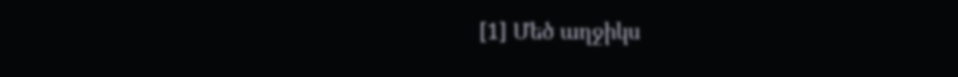[1] Մեծ աղջիկս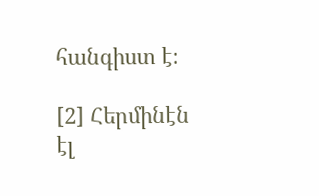հանգիստ է։

[2] Հերմինէն էլ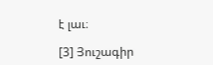է լաւ։

[3] Յուշագիր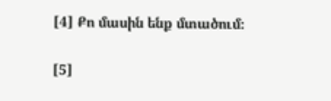[4] Քո մասին ենք մտածում։

[5]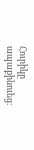Հուրիկը ապաքինուեց։